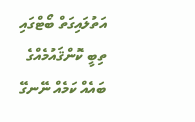އަތުލައިގަތް ބޯޓްގައި ތިބީ ކޮންޤައުމެއްގެ ބައެއް ކަމެއް ނޭނގޭ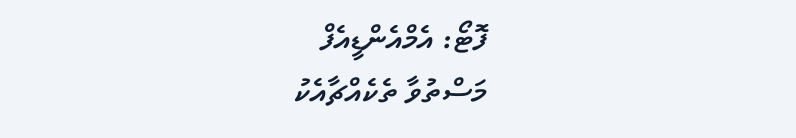ފޮޓޯ: އެމްއެންޑީއެފް
މަސްތުވާ ތެކެއްޗާއެކު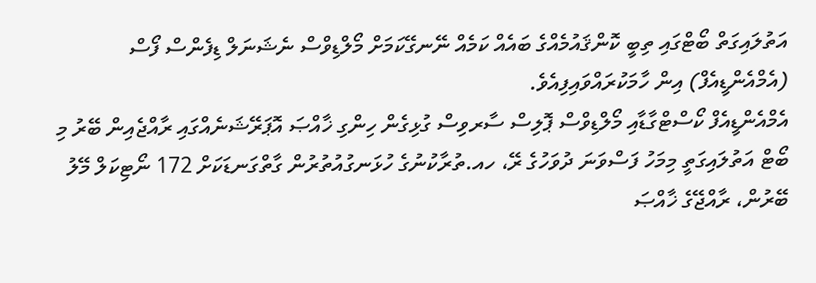އަތުލައިގަތް ބޯޓްގައި ތިބީ ކޮންޤައުމެއްގެ ބައެއް ކަމެއް ނޭނގޭކަމަށް މޯލްޑިވްސް ނެޝަނަލް ޑިފެންސް ފޯސް (އެމްއެންޑީއެފް) އިން ހާމަކުރައްވައިފިއެވެ.
އެމްއެންޑީއެފް ކޯސްޓްގާޑާއި މޯލްޑިވްސް ޕޮލިސް ސާރވިސް ގުޅިގެން ހިންގި ޚާއްޞަ އޮޕަރޭޝަނެއްގައި ރާއްޖެއިން ބޭރު މި ބޯޓް އަތުލައިގަތީ މިމަހު ފަސްވަނަ ދުވަހުގެ ރޭ، ހއ.ތުރާކުނުގެ ހުޅަނގުއުތުރުން ގާތްގަނޑަކަށް 172 ނޯޓިކަލް މޭލު ބޭރުން، ރާއްޖޭގެ ޚާއްޞަ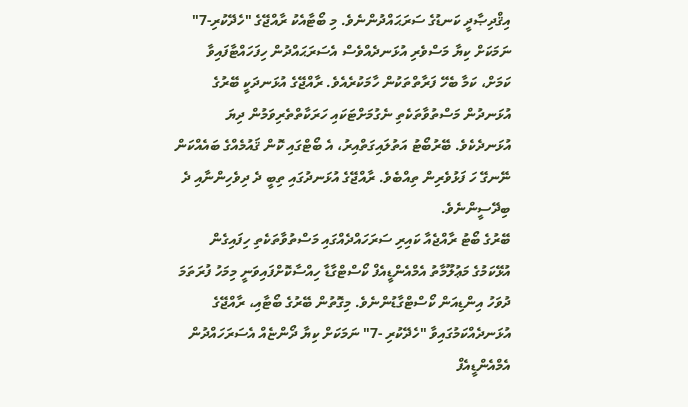އިޤްދިޞާދީ ކަނޑުގެ ސަރަޙައްދުންނެވެ. މި ބޯޓާއެކު ރާއްޖޭގެ "ހެދޭކުރި-7" ނަމަކަށް ކިޔާ މަސްވެރި އުޅަނދެއްވެސް އެސަރަޙައްދުން ހިފަހައްޓާފައިވާ ކަމަށް، ކަމާ ބެހޭ ފަރާތްތަކުން ހާމަކުރެއެވެ. ރާއްޖޭގެ އުޅަނދަކީ ބޭރުގެ އުޅަނދުން މަސްތުވާތަކެތި ނެގުމަށްޓަކައި ހަރަކާތްތެރިވަމުން ދިޔަ އުޅަނދެކެވެ. ބޭރުބޯޓު އަތުލައިގަތްއިރު، އެ ބޯޓްގައި ކޮން ޤައުމެއްގެ ބައެއްކަން ނޭނގޭ ހަ ފަޅުވެރިން ތިއްބެވެ. ރާއްޖޭގެ އުޅަނދުގައި ތިބީ ދެ ދިވެހިންނާއި ދެ ބިދޭސީންނެވެ.
ބޭރުގެ ބޯޓު ރާއްޖެއާ ކައިރި ސަރަހައްދެއްގައި މަސްތުވާތަކެތި ހިފައިގެން އުޅޭކަމުގެ މަޢުލޫމާތު އެމްއެންޑީއެފް ކޯސްޓްގާޑާ ހިއްސާކޮށްފައިވަނީ މިމަހު ފުރަތަމަ ދުވަހު އިންޑިއަން ކޯސްޓްގާޑުންނެވެ. މިގޮތުން ބޭރުގެ ބޯޓާއި، ރާއްޖޭގެ އުޅަނދެއްކަމުގައިވާ "ހެދޭކުރި -7" ނަމަކަށް ކިޔާ ދޯންޏެއް އެސަރަހައްދުން އެމްއެންޑީއެފް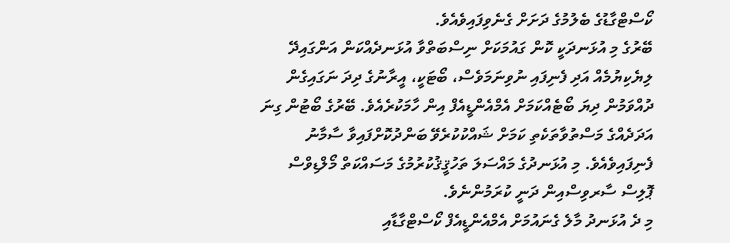ކޯސްޓްގާޑުގެ ބެލުމުގެ ދަށަށް ގެނެވިފައިވެއެވެ.
ބޭރުގެ މި އުޅަނދަކީ ކޮން ގައުމަކަށް ނިސްބަތްވާ އުޅަނދެއްކަން އަންގައިދޭ ލިޔެކިޔުމެއް އަދި ފެނިފައި ނުވިނަމަވެސް، ބޯޓަކީ، އީރާނުގެ ދިދަ ނަގައިގެން ދުއްވަމުން ދިޔަ ބޯޓެއްކަމަށް އެމްއެންޑީއެފް އިން ހާމަކުރެއެވެ. ބޭރުގެ ބޯޓުން ގިނަ އަދަދެއްގެ މަސްތުވާތަކެތި ކަމަށް ޝައްކުކުރެވޭ ބަންދުކޮށްފައިވާ ސާމާނު ފެނިފައިވެއެވެ. މި އުޅަނދުގެ މައްސަލަ ތަހުޤީޤުކުރުމުގެ މަސައްކަތް މޯލްޑިވްސް ޕޮލިސް ސާރވިސްއިން ދަނީ ކުރަމުންނެވެ.
މި ދެ އުޅަނދު މާލެ ގެނައުމަށް އެމްއެންޑީއެފް ކޯސްޓްގާޑާއި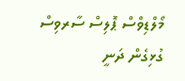މޯލްޑިވްސް ޕޮލިސް ސާރވިސް ގުޅިގެން ދަނީ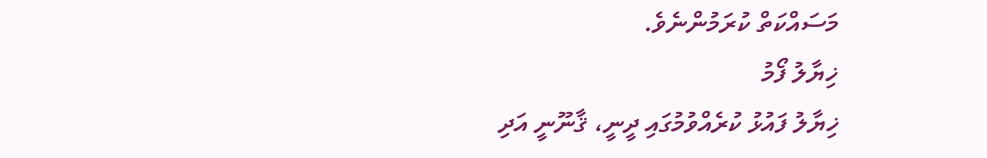މަސައްކަތް ކުރަމުންނެވެ.
ޚިޔާލު ފޯމު
ޚިޔާލު ފައުޅު ކުރެއްވުމުގައި ދީނީ، ޤާނޫނީ އަދި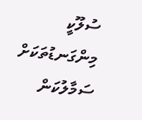ސުލޫކީ މިންގަނޑުތަކަށް ސަމާލުކަން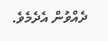ދެއްވުން އެދެމެވެ.